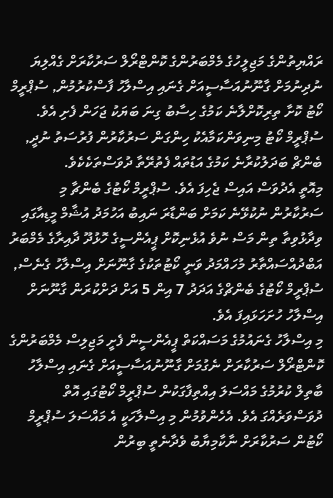ރައްޔިތުންގެ މަޖިލީހުގެ މެމްބަރުންގެ ކޮންޓްރޯލް ސަރުކާރަށް ގެއްލިޔަ ނުދިނުމަށް ގާނޫނުއަސާސީއަށް ގެނައި އިސްލާހު ފާސްކުރުމުން, ސުޕްރީމް ކޯޓު ކޮށާ ތިރިކޮށްލާނެ ކަމުގެ ހިސާބު ގިނަ ބަޔަކު ޖަހަން ފެށި އެވެ. ސުޕްރީމް ކޯޓު މިނިވަންކަމާއެކު ހިންގަން ސަރުކާރުން ފުރުސަތު ނުދީ, ބެންޗް ބަދަލުކުރާނެ ކަމުގެ އަޑުތައް ފެތުރޭތާ ދުވަސްތަކެކެވެ.
މިއޮތީ އެދުވަސް އައިސް ޖެހިފަ އެވެ. ސުޕްރީމް ކޯޓުގެ ބެންޗާ މި ސަރުކާރުން ނުކުޅޭނެ ކަމަށް ބަންޑާރަ ނައިބު އަހުމަދު އުޝާމް މީޑިއާގައި ވިދާޅުވިތާ ތިން މަސް ނުވެ އުޅެނިކޮށް ޕީއެންސީގެ ހޮޅުދޫ ދާއިރާގެ މެމްބަރު އަބްދުއްސައްތާރު މުހައްމަދު ވަނީ ކޯޓުތަކުގެ ގާނޫނަށް އިސްލާހު ގެނެސް, ސުޕްރީމް ކޯޓުގެ ބެންޗްގެ އަދަދު 7 އިން 5 އަށް ދަށްކުރަން ގާނޫނަށް އިސްލާހު ހުށަހަޅައިފަ އެވެ.
މި އިސްލާހު ގެނައުމުގެ މަސައްކަތް ޕީއެންސީން ފެށީ މަޖިލިސް މެމްބަރުންގެ ކޮންޓްރޯލް ސަރުކާރަށް ނެގުމަށް ގާނޫނުއަސާސީއަށް ގެނައި އިސްލާހު ބާތިލް ކުރުމުގެ މައްސަލަ އިއްތިފާގަކުން ސުޕްރީމް ކޯޓުގައި އޮތް ދުވަސްވަރެއްގަ އެވެ. އެހެންވުމުން މި އިސްލާހަކީ އެ މައްސަލަ ސުޕްރީމް ކޯޓުން ސަރުކާރަށް ނާކާމިޔާބު ވެދާނެތީ ބިރުން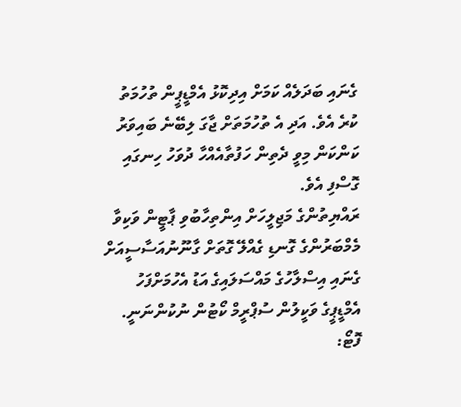ގެނައި ބަދަލެއް ކަމަށް އިދިކޮޅު އެމްޑީޕީން ތުހުމަތު ކުރެ އެވެ. އަދި އެ ތުހުމަތަށް ޖާގަ ލިބޭނެ ބައިވަރު ކަންކަން މިވީ ދެތިން ހަފުތާއެއްހާ ދުވަހު ހިނގައި ގޮސްފި އެވެ.
ރައްޔިތުންގެ މަޖިލީހަށް އިންތިހާބުވި ޕާޓީން ވަކިވާ މެމްބަރުންގެ ގޮނޑި ގެއްލޭ ގޮތަށް ގާނޫނުއަސާސީއަށް ގެނައި އިސްލާހުގެ މައްސަލައިގެ އަޑު އެހުމަށްފަހު އެމްޑީޕީގެ ވަކީލުން ސުޕްރީމް ކޯޓުން ނުކުންނަނީ. ފޮޓޯ: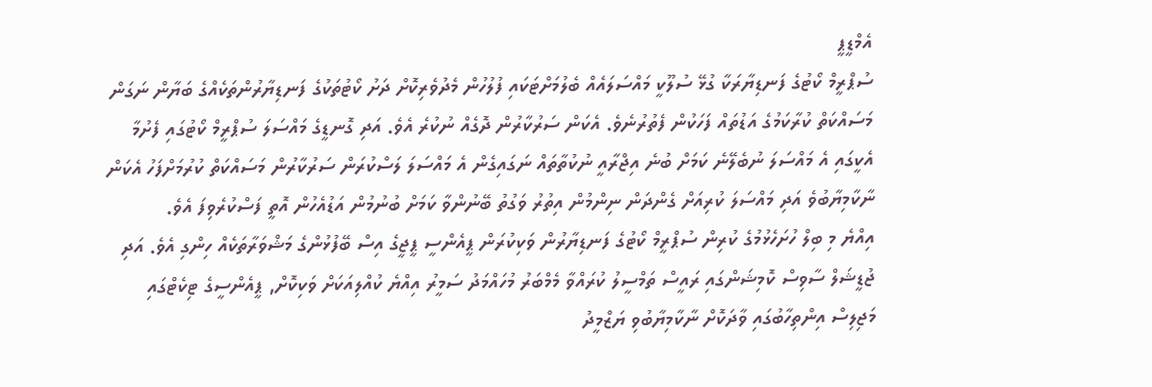އެމްޑީޕީ
ސުޕްރީމް ކޯޓުގެ ފަނޑިޔާރަކާ ގުޅޭ ސުލޫކީ މައްސަލައެއް ބެލުމަށްޓަކައި ފުލުހުން މެދުވެރިކޮށް ދަށު ކޯޓުތަކުގެ ފަނޑިޔާރުންތަކެއްގެ ބަޔާން ނަގަން މަސައްކަތް ކުރާކަމުގެ އަޑުތައް ފަހަކުން ފެތުރުނެވެ. އެކަން ސަރުކާރުން ދޮގެއް ނުކުރެ އެވެ. އަދި ގޮނޑީގެ މައްސަލަ ސުޕްރީމް ކޯޓުގައި ފެށުމާ އެކީގައި އެ މައްސަލަ ނުބެލޭނެ ކަމަށް ބުނެ އިޖްރާއީ ނުކުތާތައް ނަގައިގެން އެ މައްސަލަ ލަސްކުރަން ސަރުކާރުން މަސައްކަތް ކުރުމަށްފަހު އެކަން ނާކާމިޔާބުވެ އަދި މައްސަލަ ކުރިއަށް ގެންދަން ނިންމުން އިތުރު ވަގުތު ބޭނުންވާ ކަމަށް ބުނުމުން އަޑުއެހުން އޮތީ ފަސްކުރެވިފަ އެވެ.
އިއްޔެ މި ބިލް ހުށަހެޅުމުގެ ކުރިން ސުޕްރީމް ކޯޓުގެ ފަނޑިޔާރުން ވަކިކުރަން ޕީއެންސީ ޕީޖީގެ އިސް ބޭފުޅުންގެ މަޝްވަރާތަކެއް ހިންގި އެވެ. އަދި ޖުޑީޝަލް ސާވިސް ކޮމިޝަންގައި ރައީސް ތަމްސީލު ކުރައްވާ މެމްބަރު މުހައްމަދު ސަމީރު އިއްޔެ ކުއްލިއަކަށް ވަކިކޮށް, ޕީއެންސީގެ ޓިކެޓްގައި މަޖިލިސް އިންތިހާބުގައި ވާދަކޮށް ނާކާމިޔާބުވި ޔަޒްމީދު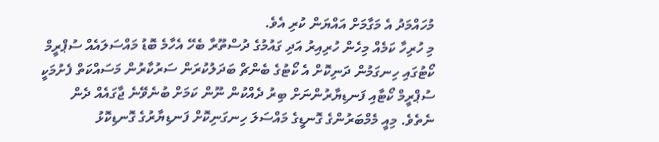މުހައްމަދު އެ މަގާމަށް އައްޔަން ކުރި އެވެ.
މި ހުރިހާ ކަމެއް މިހެން ހުރިއިރު އަދި ގައުމުގެ ދުސްތޫރާ ބެހޭ އެހާމެ ބޮޑު މައްސަލައެއް ސުޕްރީމް ކޯޓުގައި ހިނގަމުން ދަނިކޮށް އެ ކޯޓުގެ ބެންޗް ބަދަލުކުރަން ސަރުކާރުން މަސައްކަތް ފެށުމަކީ ސުޕްރީމް ކޯޓާއި ފަނޑިޔާރުންނަށް ބިރު ދެއްކުން ނޫން ކަމަށް ބުނެވޭނެ ޖާގައެއް ދެން ނެތެވެ. މިއީ މެމްބަރުންގެ ގޮނޑީގެ މައްސަލަ ހިނގަނިކޮށް ފަނޑިޔާރުގެ ގޮނޑިކޮޅު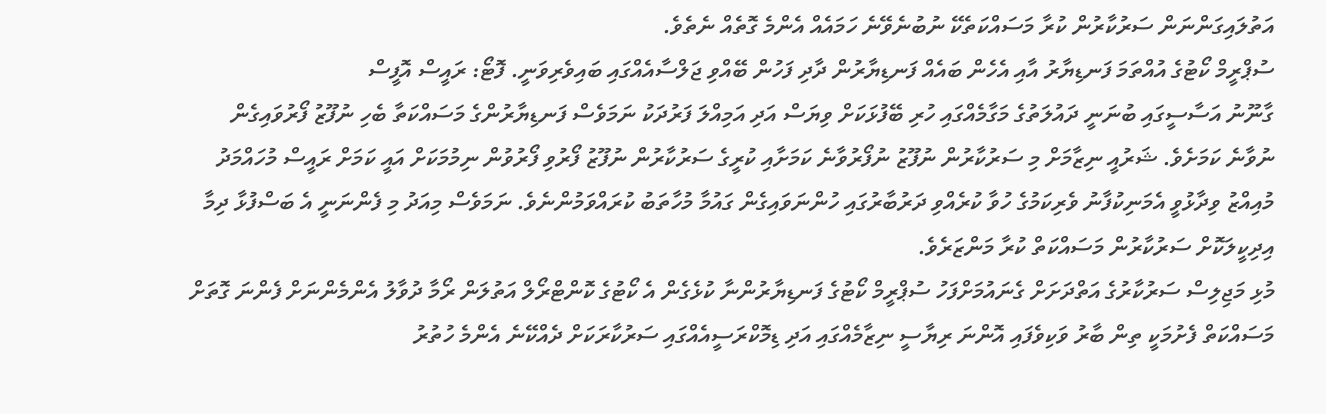އަތުލައިގަންނަން ސަރުކާރުން ކުރާ މަސައްކަތެކޭ ނުބުނެވޭނެ ހަމައެއް އެންމެ ގޮތެއް ނެތެވެ.
ސުޕްރީމް ކޯޓުގެ އުއްތަމަ ފަނޑިޔާރު އާއި އެހެން ބައެއް ފަނޑިޔާރުން ދާދި ފަހުން ބޭއްވި ޖަލްސާއެއްގައި ބައިވެރިވަނީ. ފޮޓޯ: ރައީސް އޮފީސް
ގާނޫނު އަސާސީގައި ބުނަނީ ދައުލަތުގެ މަގާމެއްގައި ހުރި ބޭފުޅަކަށް ވިޔަސް އަދި އަމިއްލަ ފަރުދަކު ނަމަވެސް ފަނޑިޔާރުންގެ މަސައްކަތާ ބެހި ނުފޫޒު ފޯރުވައިގެން ނުވާނެ ކަމަށެވެ. ޝަރުއީ ނިޒާމަށް މި ސަރުކާރުން ނުފޫޒު ނުފޯރުވާނެ ކަމަށާއި ކުރީގެ ސަރުކާރުން ނުފޫޒު ފޯރުވި ފޯރުވުން ނިމުމަކަށް އައީ ކަމަށް ރައީސް މުހައްމަދު މުއިއްޒު ވިދާޅުވީ އެމަނިކުފާނު ވެރިކަމުގެ ހުވާ ކުރެއްވި ދަރުބާރުގައި ހުންނަވައިގެން ގައުމާ މުހާތަބު ކުރައްވަމުންނެވެ. ނަމަވެސް މިއަދު މި ފެންނަނީ އެ ބަސްފުޅާ ދިމާ އިދިކީލަކޮށް ސަރުކާރުން މަސައްކަތް ކުރާ މަންޒަރެވެ.
މުޅި މަޖިލިސް ސަރުކާރުގެ އަތްދަށަށް ގެނައުމަށްފަހު ސުޕްރީމް ކޯޓުގެ ފަނޑިޔާރުންނާ ކުޅެގެން އެ ކޯޓުގެ ކޮންޓްރޯލް އަތުލަން ރޯމާ ދުވާލު އެންމެންނަށް ފެންނަ ގޮތަށް މަސައްކަތް ފެށުމަކީ ތިން ބާރު ވަކިވެފައި އޮންނަ ރިޔާސީ ނިޒާމެއްގައި އަދި ޑިމޮކްރަސީއެއްގައި ސަރުކާރަކަށް ދެއްކޭނެ އެންމެ ހުތުރު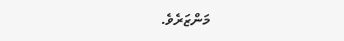މަންޒަރެވެ.